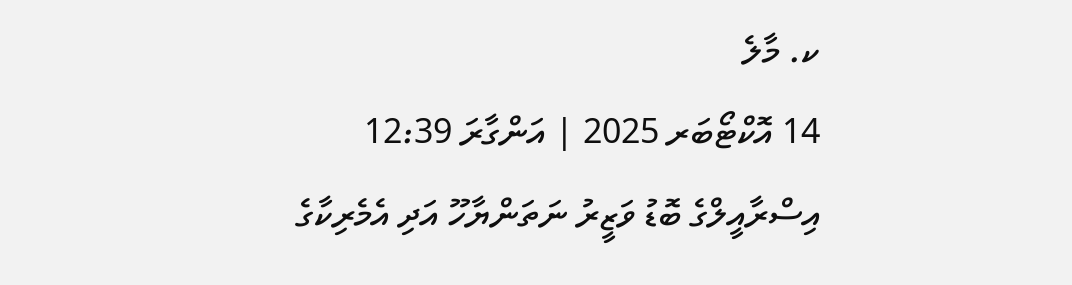ކ. މާލެ
14 އޮކްޓޯބަރ 2025 | އަންގާރަ 12:39
އިސްރާއީލްގެ ބޮޑު ވަޒީރު ނަތަންޔާހޫ އަދި އެމެރިކާގެ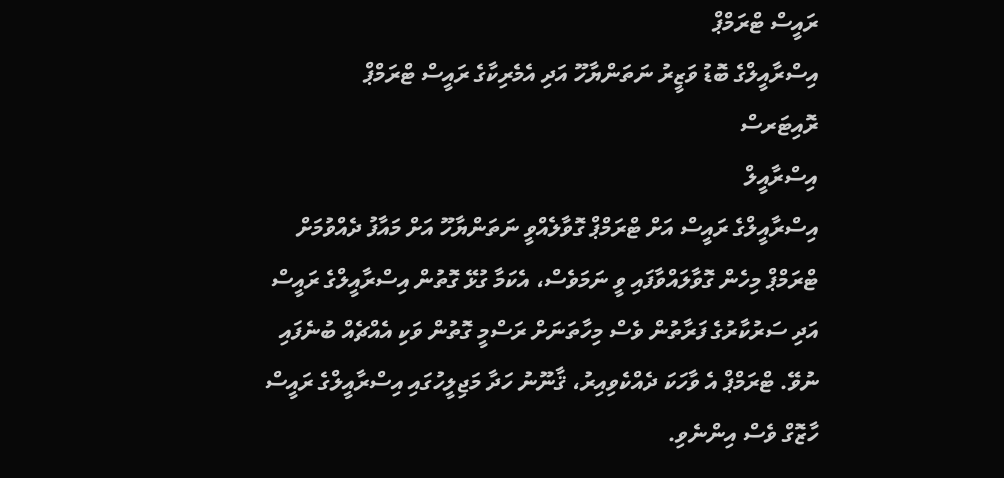ރައީސް ޓްރަމްޕް
އިސްރާއީލްގެ ބޮޑު ވަޒީރު ނަތަންޔާހޫ އަދި އެމެރިކާގެ ރައީސް ޓްރަމްޕް
ރޮއިޓަރސް
އިސްރާއީލް
އިސްރާއީލްގެ ރައީސް އަށް ޓްރަމްޕް ގޮވާލެއްވީ ނަތަންޔާހޫ އަށް މައާފު ދެއްވުމަށް
ޓްރަމްޕް މިހެން ގޮވާލައްވާފައި ވީ ނަމަވެސް، އެކަމާ ގުޅޭ ގޮތުން އިސްރާއީލްގެ ރައީސް އަދި ސަރުކާރުގެ ފަރާތުން ވެސް މިހާތަނަށް ރަސްމީ ގޮތުން ވަކި އެއްޗެއް ބުނެފައި ނުވޭ. ޓްރަމްޕް އެ ވާހަކަ ދެއްކެވިއިރު، ޤާނޫނު ހަދާ މަޖިލީހުގައި އިސްރާއީލްގެ ރައީސް ހާޒޮގް ވެސް އިންނެވި.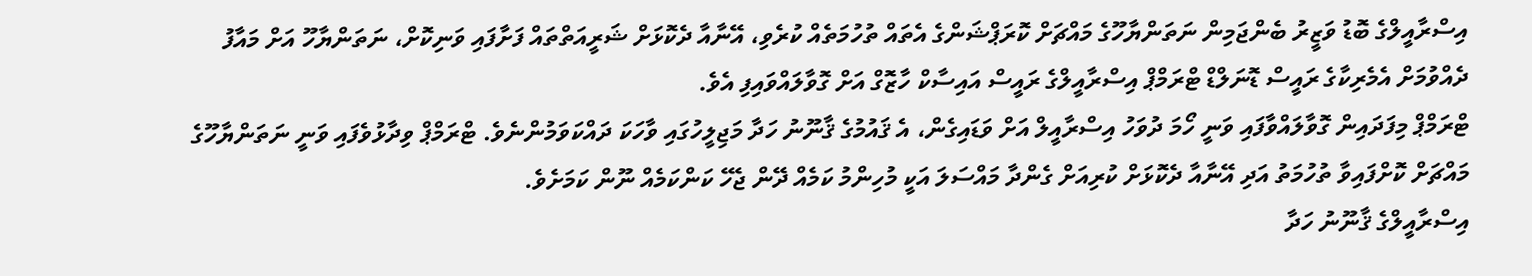އިސްރާއީލްގެ ބޮޑު ވަޒީރު ބެންޖަމިން ނަތަންޔާހޫގެ މައްޗަށް ކޮރަޕްޝަންގެ އެތައް ތުހުމަތެއް ކުރެވި، އޭނާއާ ދެކޮޅަށް ޝަރީއަތްތައް ފަށާފައި ވަނިކޮށް، ނަތަންޔާހޫ އަށް މައާފު ދެއްވުމަށް އެމެރިކާގެ ރައީސް ޑޮނަލްޑް ޓްރަމްޕް އިސްރާއީލްގެ ރައީސް އައިސާކް ހާޒޮގް އަށް ގޮވާލައްވައިފި އެވެ.
ޓްރަމްޕް މިފަދައިން ގޮވާލައްވާފައި ވަނީ ހޯމަ ދުވަހު އިސްރާއީލް އަށް ވަޑައިގެން، އެ ޤައުމުގެ ޤާނޫނު ހަދާ މަޖިލީހުގައި ވާހަކަ ދައްކަވަމުންނެވެ. ޓްރަމްޕް ވިދާޅުވެފައި ވަނީ ނަތަންޔާހޫގެ މައްޗަށް ކޮށްފައިވާ ތުހުމަތު އަދި އޭނާއާ ދެކޮޅަށް ކުރިއަށް ގެންދާ މައްސަލަ އަކީ މުހިންމު ކަމެއް ދޭން ޖެހޭ ކަންކަމެއް ނޫން ކަމަށެވެ.
އިސްރާއީލްގެ ޤާނޫނު ހަދާ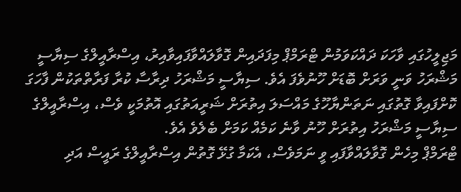މަޖިލީހުގައި ވާހަކަ ދައްކަވަމުން ޓްރަމްޕް މިފަދައިން ގޮވާލައްވާފައިވާއިރު، އިސްރާއީލްގެ ސިޔާސީ މަޝްރަހު ވަނީ ވަރަށް ބޮޑަށް ހޫނުވެފަ އެވެ. ސިޔާސީ މަޝްރަހު ދިރާސާ ކުރާ ފަރާތްތަކުން ފާހަގަ ކޮށްފައިވާ ގޮތުގައި ނަތަންޔާހޫގެ މައްސަލަ އިތުރަށް ޝަރީއަތުގައި އޮތުމަކީ ވެސް، އިސްރާއީލްގެ ސިޔާސީ މަޝްރަހު އިތުރަށް ހޫނު ވާނެ ކަމެއް ކަމަށް ބެލެވެ އެވެ.
ޓްރަމްޕް މިހެން ގޮވާލައްވާފައި ވީ ނަމަވެސް، އެކަމާ ގުޅޭ ގޮތުން އިސްރާއީލްގެ ރައީސް އަދި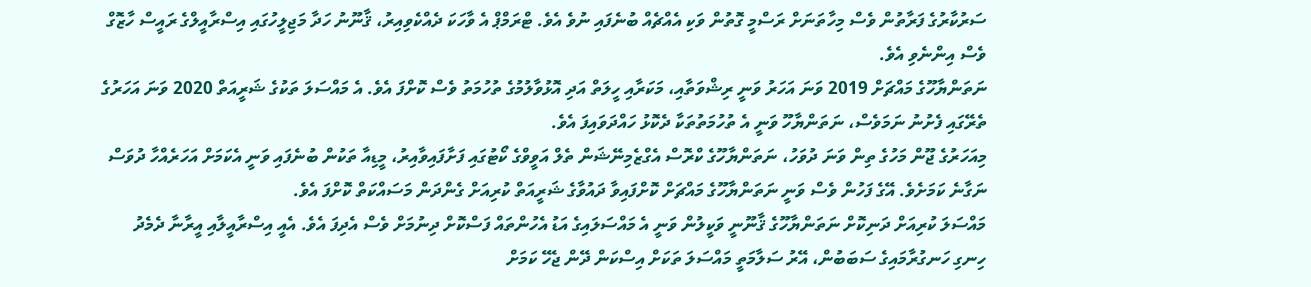ސަރުކާރުގެ ފަރާތުން ވެސް މިހާތަނަށް ރަސްމީ ގޮތުން ވަކި އެއްޗެއް ބުނެފައި ނުވެ އެވެ. ޓްރަމްޕް އެ ވާހަކަ ދެއްކެވިއިރު، ޤާނޫނު ހަދާ މަޖިލީހުގައި އިސްރާއީލްގެ ރައީސް ހާޒޮގް ވެސް އިންނެވި އެވެ.
ނަތަންޔާހޫގެ މައްޗަށް 2019 ވަނަ އަހަރު ވަނީ ރިޝްވަތާއި، މަކަރާއި ހީލަތް އަދި އޮޅުވާލުމުގެ ތުހުމަތު ވެސް ކޮށްފަ އެވެ. އެ މައްސަލަ ތަކުގެ ޝަރީއަތް 2020 ވަނަ އަހަރުގެ ތެރޭގައި ފެށުނު ނަމަވެސް، ނަތަންޔާހޫ ވަނީ އެ ތުހުމަތުތަކާ ދެކޮޅު ހައްދަވައިފަ އެވެ.
މިއަހަރުގެ ޖޫން މަހުގެ ތިން ވަނަ ދުވަހު، ނަތަންޔާހޫގެ ކްރޮސް އެގްޒެމިނޭޝަން ތެލް އަވީވްގެ ކޯޓުގައި ފަށާފައިވާއިރު، މީޑިއާ ތަކުން ބުނެފައި ވަނީ އެކަމަށް އަހަރެއްހާ ދުވަސް ނަގާނެ ކަމަށެވެ. އޭގެ ފަހުން ވެސް ވަނީ ނަތަންޔާހޫގެ މައްޗަށް ކޮށްފައިވާ ދައުވާގެ ޝަރީއަތް ކުރިއަށް ގެންދަން މަސައްކަތް ކޮށްފަ އެވެ.
މައްސަލަ ކުރިއަށް ދަނިކޮށް ނަތަންޔާހޫގެ ޤާނޫނީ ވަކީލުން ވަނީ އެ މައްސަލައިގެ އަޑު އެހުންތައް ފަސްކޮށް ދިނުމަށް ވެސް އެދިފަ އެވެ. އެއީ އިސްރާއީލާއި އީރާނާ ދެމެދު ހިނގި ހަނގުރާމައިގެ ސަބަބުން، އޭރު ސަލާމަތީ މައްސަލަ ތަކަށް އިސްކަން ދޭން ޖެހޭ ކަމަށް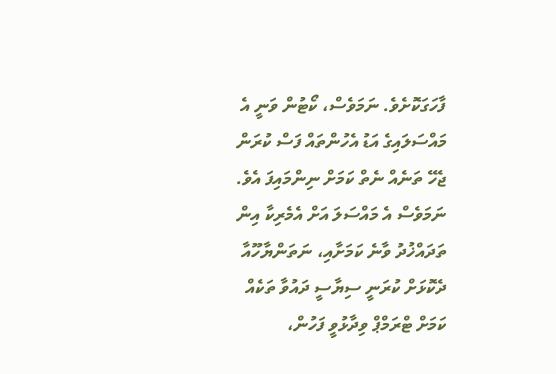ފާހަގަކޮށެވެ. ނަމަވެސް، ކޯޓުން ވަނީ އެ މައްސަލައިގެ އަޑު އެހުންތައް ފަސް ކުރަން ޖެހޭ ތަނެއް ނެތް ކަމަށް ނިންމައިފަ އެވެ.
ނަމަވެސް އެ މައްސަލަ އަށް އެމެރިކާ އިން ތަދައްޚުދު ވާނެ ކަމަށާއި، ނަތަންޔާހޫއާ ދެކޮޅަށް ކުރަނީ ސިޔާސީ ދައުވާ ތަކެއް ކަމަށް ޓްރަމްޕް ވިދާޅުވީ ފަހުން،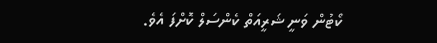ކޯޓުން ވަނީ ޝަރީއަތް ކެންސަލް ކޮށްފަ އެވެ.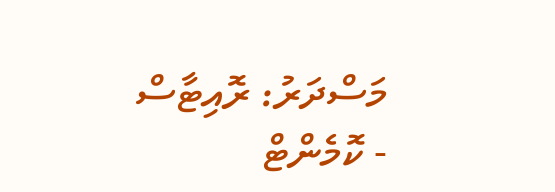މަސްދަރު: ރޮއިޓާސް
- ކޮމެންޓް